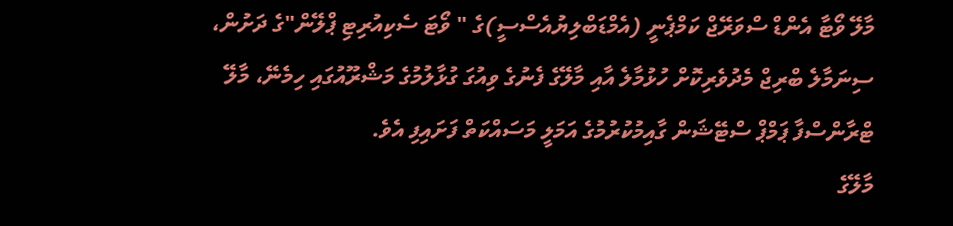މާލޭ ވޯޓާ އެންޑް ސްވަރޭޖް ކަމްޕެނީ (އެމްޑަބްލިޔުއެސްސީ)ގެ " ވޯޓަ ސެކިއުރިޓި ޕްލޭން"ގެ ދަށުން، ސިނަމާލެ ބްރިޖް މެދުވެރިކޮށް ހުޅުމާލެ އާއި މާލޭގެ ފެނުގެ ވިއުގަ ގުޅާލުމުގެ މަޝްރޫއުގައި ހިމެނޭ، މާލޭ ޓްރާންސްފާ ޕަމްޕް ސްޓޭޝަން ގާއިމުކުރުމުގެ އަމަލީ މަސައްކަތް ފަށައިފި އެވެ.
މާލޭގެ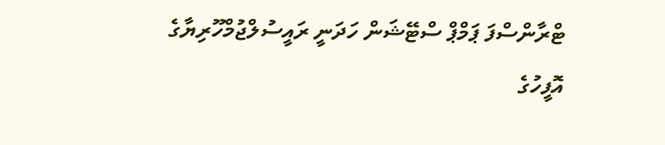ޓްރާންސްފަ ޕަމްޕް ސްޓޭޝަން ހަދަނީ ރައީސުލްޖުމްހޫރިޔާގެ އޮފީހުގެ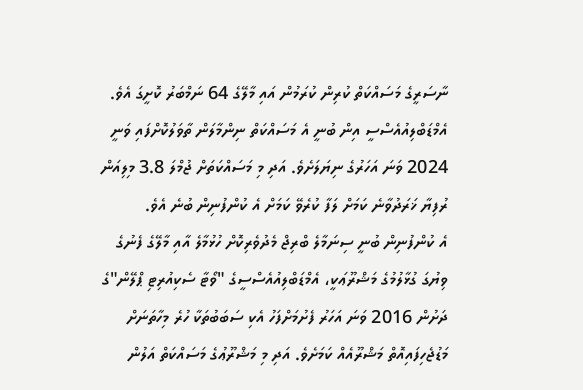ނާސަރީގެ މަސައްކަތް ކުރިން ކުރަމުން އައި މާލޭގެ 64 ނަމްބަރު ކޮށީގަ އެވެ.
އެމްޑަބްލިއުއެސްސީ އިން ބުނީ އެ މަސައްކަތް ނިންމާލަން ތާވަލުކޮށްފައި ވަނީ 2024 ވަނަ އަހަރުގެ ނިޔަލަށެވެ. އަދި މި މަސައްކަތަށް ޖުމްލަ 3.8 މިލިއަން ރުފިޔާ ޚަރަދުވާނެ ކަމަށް ލަފާ ކުރެވޭ ކަމަށް އެ ކުންފުނިން ބުނެ އެވެ.
އެ ކުންފުނިން ބުނީ ސިނަމާލެ ބްރިޖް މެދުވެރިކޮށް ހުޅުމާލެ އާއި މާލޭގެ ފެނުގެ ވިޔުގަ ގުޅާލުމުގެ މަޝްރޫޢަކީ، އެމްޑަބްލިއުއެސްސީގެ "ވޯޓާ ސެކިއުރިޓި ޕްލޭން"ގެ ދަށުން 2016 ވަނަ އަހަރު ފެށުމަށްފަހު އެކި ސަބަބުތަކާ ހުރެ މިހާތަނަށް މަޑުޖެހިފައިއޮތް މަޝްރޫއެއް ކަމަށެވެ. އަދި މި މަޝްރޫޢުގެ މަސައްކަތް އަލުން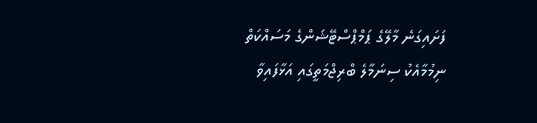ފަށައިގަނެ މާލޭގެ ޕަމްޕްސްޓޭޝަންގެ މަސައްކަތް ނިމުމާއެކު ސިނަމާލެ ބްރިޖްމަތީގައި އަޅާފައިވާ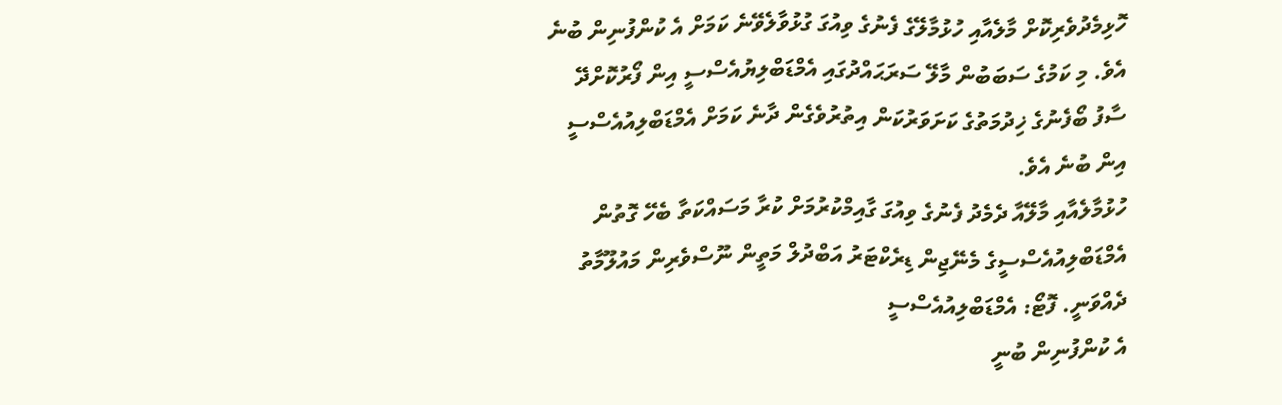ހޮޅިމެދުވެރިކޮށް މާލެއާއި ހުޅުމާލޭގެ ފެނުގެ ވިއުގަ ގުޅުވާލެވޭނެ ކަމަށް އެ ކުންފުނިން ބުނެ އެވެ. މި ކަމުގެ ސަބަބުން މާލޭ ސަރަޙައްދުގައި އެމްޑަބްލިޔުއެސްސީ އިން ފޯރުކޮށްދޭ ސާފު ބޯފެނުގެ ޚިދުމަތުގެ ކަށަވަރުކަން އިތުރުވެގެން ދާނެ ކަމަށް އެމްޑަބްލިއުއެސްސީ އިން ބުނެ އެވެ.
ހުޅުމާލެއާއި މާލޭއާ ދެމެދު ފެނުގެ ވިއުގަ ގާއިމްކުރުމަށް ކުރާ މަސައްކަތާ ބެހޭ ގޮތުން އެމްޑަބްލިއުއެސްސީގެ މެނޭޖިން ޑިރެކްޓަރު އަބްދުލް މަތީން ނޫސްވެރިން މައުލޫމާތު ދެއްވަނީ. ފޮޓޯ: އެމްޑަބްލިއުއެސްސީ
އެ ކުންފުނިން ބުނީ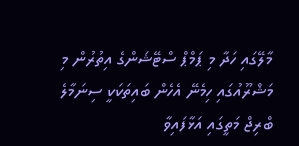މާލޭގައި ހަދާ މި ޕަމްޕް ސްޓޭޝަންގެ އިތުރުން މި މަޝްރޫއުގައި ހިމެނޭ އެހެން ބައިތަކަކީ ސިނަމާލެ ބްރިޖް މަތީގައި އަޅާފައިވާ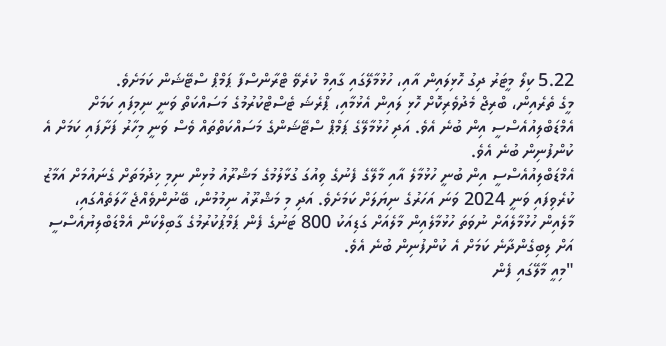5.22 ކިލޯ މީޓަރު ދިގު ހޮޅިލައިން އާއި، ހުޅުމާލޭގައި ގާއިމް ކުރެވޭ ޓްރާންސްފާ ޕަމްޕް ސްޓޭޝަން ކަމަށެވެ.
މީގެ ތެރެއިން، ބްރިޖް މެދުވެރިކޮށް ހޮޅި ލައިން އެޅުމާއި، ޕްރެޝަ ޓެސްޓްކުރުމުގެ މަސައްކަތް ވަނީ ނިމިފައި ކަމަށް އެމްޑަބްލިއުއެސްސީ އިން ބުނެ އެވެ. އަދި ހުޅުމާލޭގެ ޕަމްޕް ސްޓޭޝަންގެ މަސައްކަތްތައް ވެސް ވަނީ މިހާރު ފަށާފައި ކަމަށް އެ ކުންފުނިން ބުނެ އެވެ.
އެމްޑަބްލިއުއެސްސީ އިން ބުނީ ހުޅުމާލެ އާއި މާލޭގެ ފެނުގެ ވިއުގަ ގުޅާލުމުގެ މަޝްރޫއު މުޅިން ނިމި ޚިދުމަތަށް ގެނައުމަށް އަމާޒު ކުރެވިފައި ވަނީ 2024 ވަނަ އަހަރުގެ ނިޔަލަށް ކަމަށެވެ. އަދި މި މަޝްރޫއު ނިމުމުން، ބޭނުންވެއްޖެ ހާލަތެއްގައި، މާލެއިން ހުޅުމާލެއަށް ނުވަތަ ހުޅުމާލެއިން މާލެއަށް ގަޑިއަކު 800 ޓަނުގެ ފެން ޕަމްޕުކުރުމުގެ ގާބިލްކަން އެމްޑަބްލިޔުއެސްސީ އަށް ލިބިގެންދާނެ ކަމަށް އެ ކުންފުނިން ބުނެ އެވެ.
"މިއީ މާލޭގައި ފެން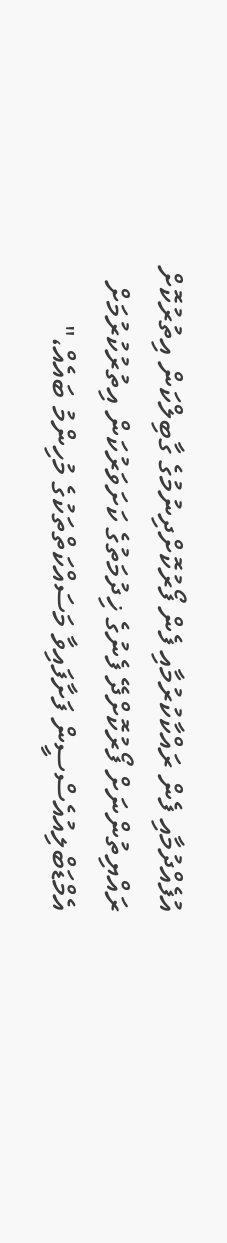އުފެއްދުމާއި ފެން ރައްކާކުރުމާއި ފެން ފޯރުކޮށްދިނުމުގެ ގާބިލްކަން އިތުރުކޮށް ރައްޔިތުންނަށް ފޯރުކޮށްދޭ ފެނުގެ ޚިދުމަތުގެ ކަށަވަރުކަން އިތުރުކުރުމަށް އެމްޑަބްލިއުއެސްސީން ފަށާފައިވާ މަސައްކަތްތަކުގެ މުހިންމު ބައެއް،"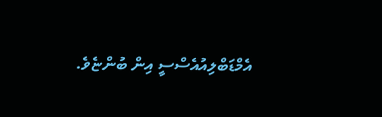އެމްޑަބްލިއުއެސްސީ އިން ބުންޏެވެ.